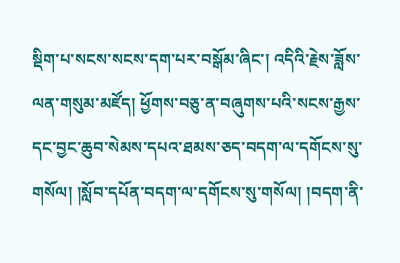སྡིག་པ་སངས་སངས་དག་པར་བསྒོམ་ཞིང་། འདིའི་རྗེས་ཟློས་ལན་གསུམ་མཛོད། ཕྱོགས་བཅུ་ན་བཞུགས་པའི་སངས་རྒྱས་དང་བྱང་ཆུབ་སེམས་དཔའ་ཐམས་ཅད་བདག་ལ་དགོངས་སུ་གསོལ། །སློབ་དཔོན་བདག་ལ་དགོངས་སུ་གསོལ། །བདག་ནི་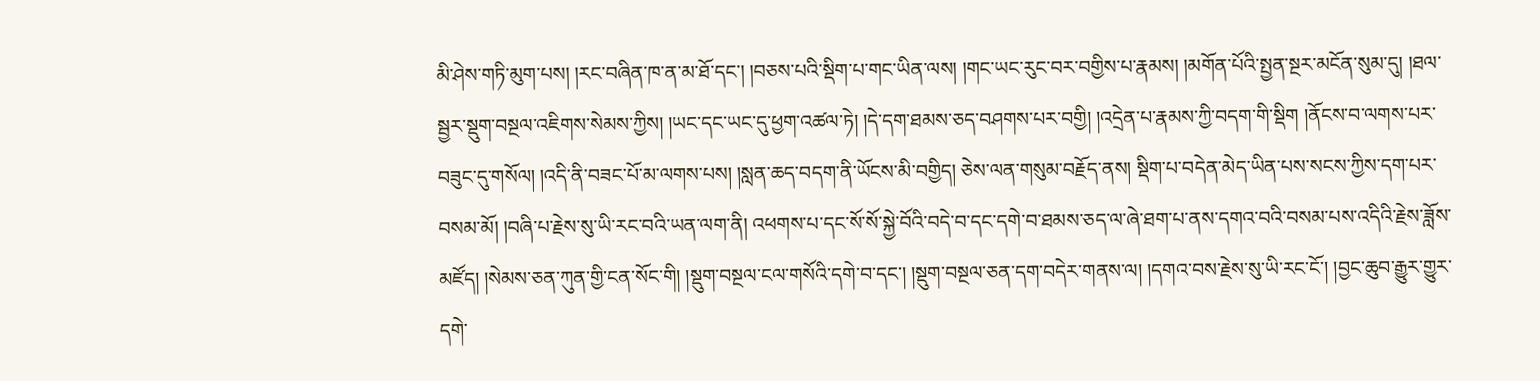མི་ཤེས་གཏི་མུག་པས། །རང་བཞིན་ཁ་ན་མ་ཐོ་དང་། །བཅས་པའི་སྡིག་པ་གང་ཡིན་ལས། །གང་ཡང་རུང་བར་བགྱིས་པ་རྣམས། །མགོན་པོའི་སྤྱན་སྔར་མངོན་སུམ་དུ། །ཐལ་སྦྱར་སྡུག་བསྔལ་འཇིགས་སེམས་ཀྱིས། །ཡང་དང་ཡང་དུ་ཕྱག་འཚལ་ཏེ། །དེ་དག་ཐམས་ཅད་བཤགས་པར་བགྱི། །འདྲེན་པ་རྣམས་ཀྱི་བདག་གི་སྡིག །ནོངས་བ་ལགས་པར་བཟུང་དུ་གསོལ། །འདི་ནི་བཟང་པོ་མ་ལགས་པས། །སླན་ཆད་བདག་ནི་ཡོངས་མི་བགྱིད། ཅེས་ལན་གསུམ་བརྗོད་ནས། སྡིག་པ་བདེན་མེད་ཡིན་པས་སངས་ཀྱིས་དག་པར་བསམ་མོ། །བཞི་པ་རྗེས་སུ་ཡི་རང་བའི་ཡན་ལག་ནི། འཕགས་པ་དང་སོ་སོ་སྐྱེ་བོའི་བདེ་བ་དང་དགེ་བ་ཐམས་ཅད་ལ་ཞེ་ཐག་པ་ནས་དགའ་བའི་བསམ་པས་འདིའི་རྗེས་ཟློས་མཛོད། །སེམས་ཅན་ཀུན་གྱི་ངན་སོང་གི། །སྡུག་བསྔལ་ངལ་གསོའི་དགེ་བ་དང་། །སྡུག་བསྔལ་ཅན་དག་བདེར་གནས་ལ། །དགའ་བས་རྗེས་སུ་ཡི་རང་ངོ་། །བྱང་ཆུབ་རྒྱུར་གྱུར་དགེ་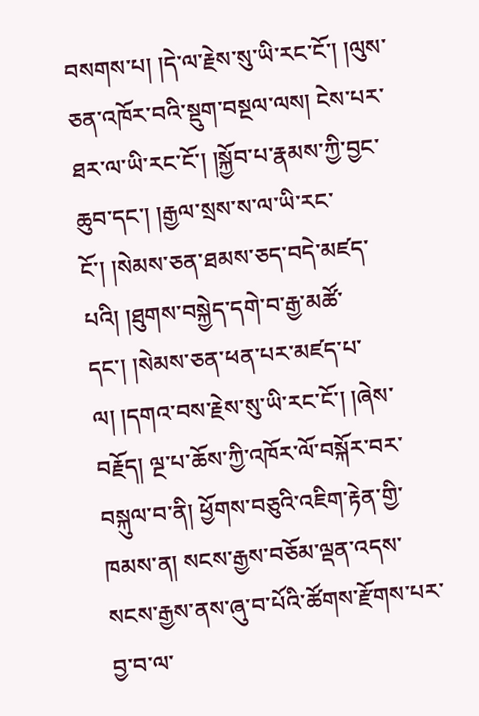བསགས་པ། །དེ་ལ་རྗེས་སུ་ཡི་རང་ངོ་། །ལུས་ཅན་འཁོར་བའི་སྡུག་བསྔལ་ལས། ངེས་པར་ཐར་ལ་ཡི་རང་ངོ་། །སྐྱོབ་པ་རྣམས་ཀྱི་བྱང་ཆུབ་དང་། །རྒྱལ་སྲས་ས་ལ་ཡི་རང་ངོ་། །སེམས་ཅན་ཐམས་ཅད་བདེ་མཛད་པའི། །ཐུགས་བསྐྱེད་དགེ་བ་རྒྱ་མཚོ་དང་། །སེམས་ཅན་ཕན་པར་མཛད་པ་ལ། །དགའ་བས་རྗེས་སུ་ཡི་རང་ངོ་། །ཞེས་བརྗོད། ལྔ་པ་ཆོས་ཀྱི་འཁོར་ལོ་བསྐོར་བར་བསྐུལ་བ་ནི། ཕྱོགས་བཅུའི་འཇིག་རྟེན་གྱི་ཁམས་ན། སངས་རྒྱས་བཅོམ་ལྡན་འདས་སངས་རྒྱས་ནས་ཞུ་བ་པོའི་ཚོགས་རྫོགས་པར་བྱ་བ་ལ་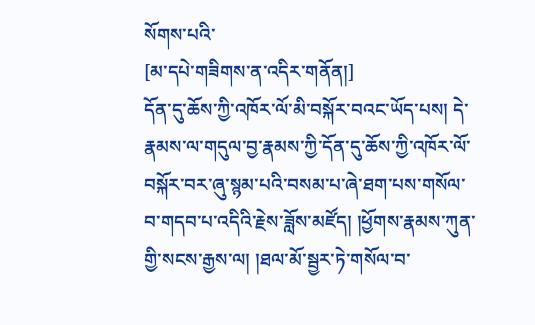སོགས་པའི་
[མ་དཔེ་གཟིགས་ན་འདིར་གནོན།]
དོན་དུ་ཆོས་ཀྱི་འཁོར་ལོ་མི་བསྐོར་བའང་ཡོད་པས། དེ་རྣམས་ལ་གདུལ་བྱ་རྣམས་ཀྱི་དོན་དུ་ཆོས་ཀྱི་འཁོར་ལོ་བསྐོར་བར་ཞུ་སྙམ་པའི་བསམ་པ་ཞེ་ཐག་པས་གསོལ་བ་གདབ་པ་འདིའི་རྗེས་ཟློས་མཛོད། །ཕྱོགས་རྣམས་ཀུན་གྱི་སངས་རྒྱས་ལ། །ཐལ་མོ་སྦྱར་ཏེ་གསོལ་བ་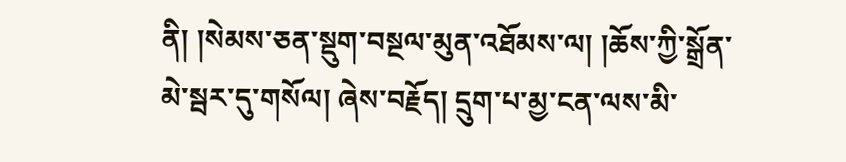ནི། །སེམས་ཅན་སྡུག་བསྔལ་མུན་འཐོམས་ལ། །ཆོས་ཀྱི་སྒྲོན་མེ་སྦར་དུ་གསོལ། ཞེས་བརྗོད། དྲུག་པ་མྱ་ངན་ལས་མི་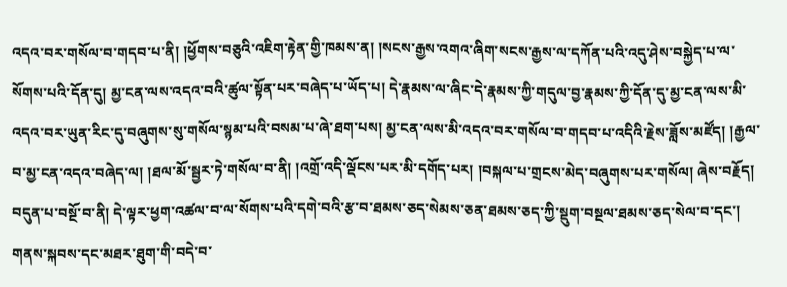འདའ་བར་གསོལ་བ་གདབ་པ་ནི། །ཕྱོགས་བཅུའི་འཇིག་རྟེན་གྱི་ཁམས་ན། །སངས་རྒྱས་འགའ་ཞིག་སངས་རྒྱས་ལ་དཀོན་པའི་འདུ་ཤེས་བསྐྱེད་པ་ལ་སོགས་པའི་དོན་དུ། མྱ་ངན་ལས་འདའ་བའི་ཚུལ་སྟོན་པར་བཞེད་པ་ཡོད་པ། དེ་རྣམས་ལ་ཞིང་དེ་རྣམས་ཀྱི་གདུལ་བྱ་རྣམས་ཀྱི་དོན་དུ་མྱ་ངན་ལས་མི་འདའ་བར་ཡུན་རིང་དུ་བཞུགས་སུ་གསོལ་སྙམ་པའི་བསམ་པ་ཞེ་ཐག་པས། མྱ་ངན་ལས་མི་འདའ་བར་གསོལ་བ་གདབ་པ་འདིའི་རྗེས་ཟློས་མཛོད། །རྒྱལ་བ་མྱ་ངན་འདའ་བཞེད་ལ། །ཐལ་མོ་སྦྱར་ཏེ་གསོལ་བ་ནི། །འགྲོ་འདི་ལྡོངས་པར་མི་དགོད་པར། །བསྐལ་པ་གྲངས་མེད་བཞུགས་པར་གསོལ། ཞེས་བརྗོད། བདུན་པ་བསྔོ་བ་ནི། དེ་ལྟར་ཕྱག་འཚལ་བ་ལ་སོགས་པའི་དགེ་བའི་རྩ་བ་ཐམས་ཅད་སེམས་ཅན་ཐམས་ཅད་ཀྱི་སྡུག་བསྔལ་ཐམས་ཅད་སེལ་བ་དང་། གནས་སྐབས་དང་མཐར་ཐུག་གི་བདེ་བ་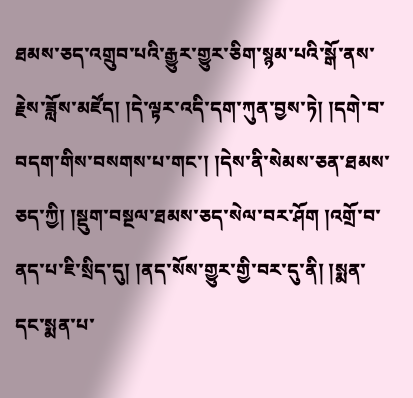ཐམས་ཅད་འགྲུབ་པའི་རྒྱུར་གྱུར་ཅིག་སྙམ་པའི་སྒོ་ནས་རྗེས་ཟློས་མཛོད། །དེ་ལྟར་འདི་དག་ཀུན་བྱས་ཏེ། །དགེ་བ་བདག་གིས་བསགས་པ་གང་། །དེས་ནི་སེམས་ཅན་ཐམས་ཅད་ཀྱི། །སྡུག་བསྔལ་ཐམས་ཅད་སེལ་བར་ཤོག །འགྲོ་བ་ནད་པ་ཇི་སྲིད་དུ། །ནད་སོས་གྱུར་གྱི་བར་དུ་ནི། །སྨན་དང་སྨན་པ་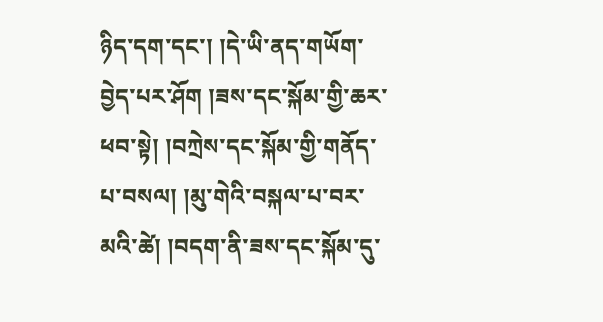ཉིད་དག་དང་། །དེ་ཡི་ནད་གཡོག་བྱེད་པར་ཤོག །ཟས་དང་སྐོམ་གྱི་ཆར་ཕབ་སྟེ། །བཀྲེས་དང་སྐོམ་གྱི་གནོད་པ་བསལ། །མུ་གེའི་བསྐལ་པ་བར་མའི་ཚེ། །བདག་ནི་ཟས་དང་སྐོམ་དུ་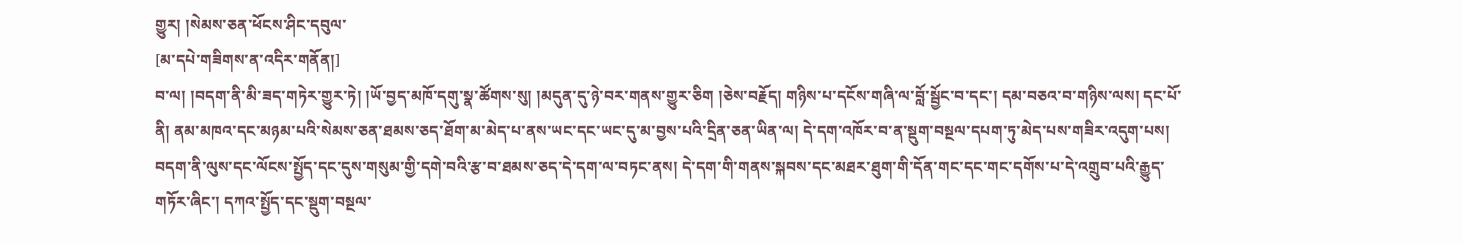གྱུར། །སེམས་ཅན་ཕོངས་ཤིང་དབུལ་
[མ་དཔེ་གཟིགས་ན་འདིར་གནོན།]
བ་ལ། །བདག་ནི་མི་ཟད་གཏེར་གྱུར་ཏེ། །ཡོ་བྱད་མཁོ་དགུ་སྣ་ཚོགས་སུ། །མདུན་དུ་ཉེ་བར་གནས་གྱུར་ཅིག །ཅེས་བརྗོད། གཉིས་པ་དངོས་གཞི་ལ་བློ་སྦྱོང་བ་དང་། དམ་བཅའ་བ་གཉིས་ལས། དང་པོ་ནི། ནམ་མཁའ་དང་མཉམ་པའི་སེམས་ཅན་ཐམས་ཅད་ཐོག་མ་མེད་པ་ནས་ཡང་དང་ཡང་དུ་མ་བྱས་པའི་དྲིན་ཅན་ཡིན་ལ། དེ་དག་འཁོར་བ་ན་སྡུག་བསྔལ་དཔག་ཏུ་མེད་པས་གཟིར་འདུག་པས། བདག་ནི་ལུས་དང་ལོངས་སྤྱོད་དང་དུས་གསུམ་གྱི་དགེ་བའི་རྩ་བ་ཐམས་ཅད་དེ་དག་ལ་བཏང་ནས། དེ་དག་གི་གནས་སྐབས་དང་མཐར་ཐུག་གི་དོན་གང་དང་གང་དགོས་པ་དེ་འགྲུབ་པའི་རྒྱུད་གཏོར་ཞིང་། དཀའ་སྤྱོད་དང་སྡུག་བསྔལ་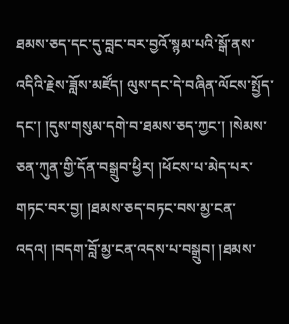ཐམས་ཅད་དང་དུ་བླང་བར་བྱའོ་སྙམ་པའི་སྒོ་ནས་འདིའི་རྗེས་ཟློས་མཛོད། ལུས་དང་དེ་བཞིན་ལོངས་སྤྱོད་དང་། །དུས་གསུམ་དགེ་བ་ཐམས་ཅད་ཀྱང་། །སེམས་ཅན་ཀུན་གྱི་དོན་བསྒྲུབ་ཕྱིར། །ཕོངས་པ་མེད་པར་གཏང་བར་བྱ། །ཐམས་ཅད་བཏང་བས་མྱ་ངན་འདའ། །བདག་བློ་མྱ་ངན་འདས་པ་བསྒྲུབ། །ཐམས་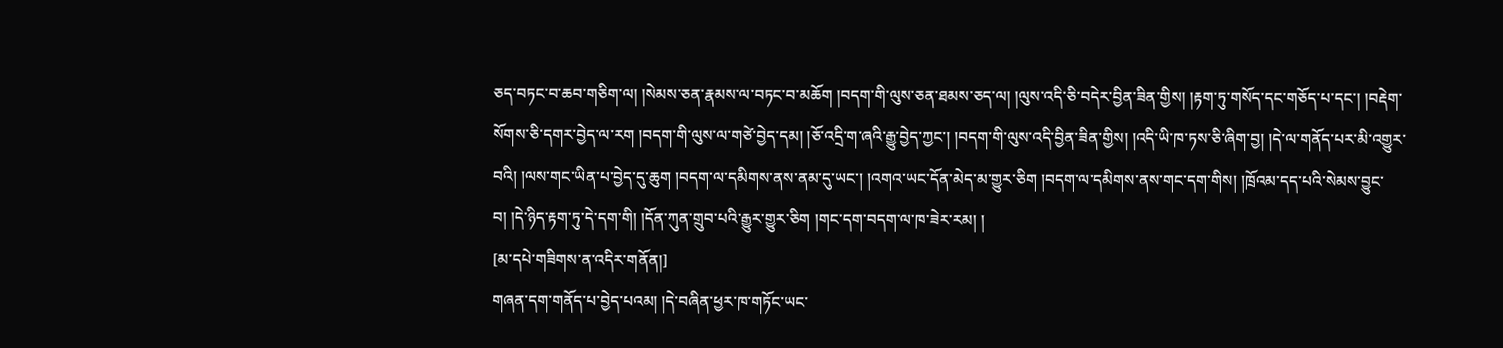ཅད་བཏང་བ་ཆབ་གཅིག་ལ། །སེམས་ཅན་རྣམས་ལ་བཏང་བ་མཆོག །བདག་གི་ལུས་ཅན་ཐམས་ཅད་ལ། །ལུས་འདི་ཅི་བདེར་བྱིན་ཟིན་གྱིས། །རྟག་ཏུ་གསོད་དང་གཅོད་པ་དང་། །བརྡེག་སོགས་ཅི་དགར་བྱེད་ལ་རག །བདག་གི་ལུས་ལ་གཙེ་བྱེད་དམ། །ཅོ་འདྲི་ག་ཞའི་རྒྱུ་བྱེད་ཀྱང་། །བདག་གི་ལུས་འདི་བྱིན་ཟིན་གྱིས། །འདི་ཡི་ཁ་ཏས་ཅི་ཞིག་བྱ། །དེ་ལ་གནོད་པར་མི་འགྱུར་བའི། །ལས་གང་ཡིན་པ་བྱེད་དུ་ཆུག །བདག་ལ་དམིགས་ནས་ནམ་དུ་ཡང་། །འགའ་ཡང་དོན་མེད་མ་གྱུར་ཅིག །བདག་ལ་དམིགས་ནས་གང་དག་གིས། །ཁྲོའམ་དད་པའི་སེམས་བྱུང་བ། །དེ་ཉིད་རྟག་ཏུ་དེ་དག་གི། །དོན་ཀུན་གྲུབ་པའི་རྒྱུར་གྱུར་ཅིག །གང་དག་བདག་ལ་ཁ་ཟེར་རམ། །
[མ་དཔེ་གཟིགས་ན་འདིར་གནོན།]
གཞན་དག་གནོད་པ་བྱེད་པའམ། །དེ་བཞིན་ཕྱར་ཁ་གཏོང་ཡང་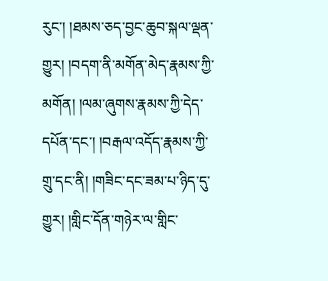རུང་། །ཐམས་ཅད་བྱང་ཆུབ་སྐལ་ལྡན་གྱུར། །བདག་ནི་མགོན་མེད་རྣམས་ཀྱི་མགོན། །ལམ་ཞུགས་རྣམས་ཀྱི་དེད་དཔོན་དང་། །བརྒལ་འདོད་རྣམས་ཀྱི་གྲུ་དང་ནི། །གཟིང་དང་ཟམ་པ་ཉིད་དུ་གྱུར། །གླིང་དོན་གཉེར་ལ་གླིང་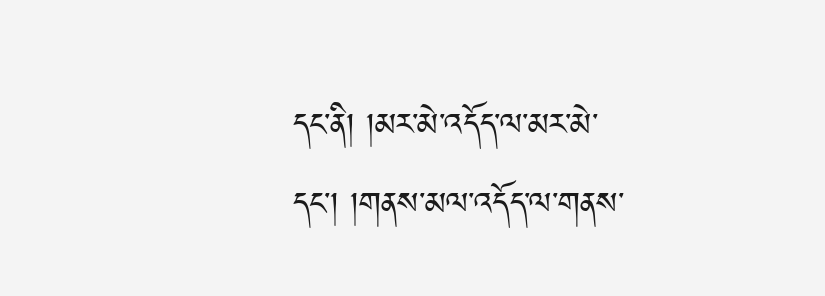དང་ནི། །མར་མེ་འདོད་ལ་མར་མེ་དང་། །གནས་མལ་འདོད་ལ་གནས་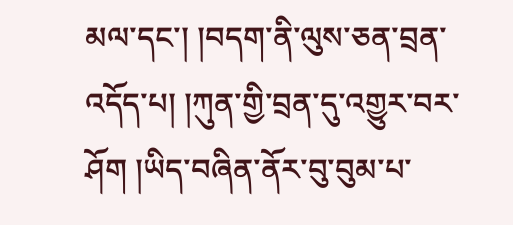མལ་དང་། །བདག་ནི་ལུས་ཅན་བྲན་འདོད་པ། །ཀུན་གྱི་བྲན་དུ་འགྱུར་བར་ཤོག །ཡིད་བཞིན་ནོར་བུ་བུམ་པ་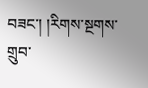བཟང་། །རིགས་སྔགས་གྲུབ་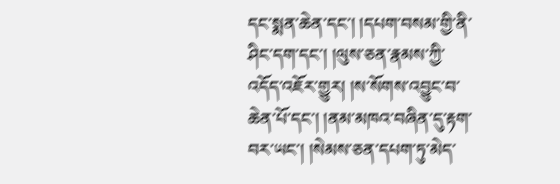དང་སྨན་ཆེན་དང་། །དཔག་བསམ་གྱི་ནི་ཤིང་དག་དང་། །ལུས་ཅན་རྣམས་ཀྱི་འདོད་འཇོར་གྱུར། །ས་སོགས་འབྱུང་བ་ཆེན་པོ་དང་། །ནམ་མཁའ་བཞིན་དུ་རྟག་བར་ཡང་། །སེམས་ཅན་དཔག་ཏུ་མེད་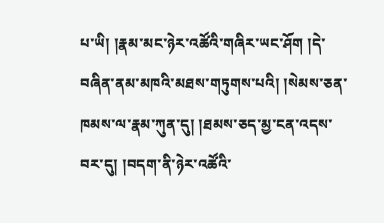པ་ཡི། །རྣམ་མང་ཉེར་འཚོའི་གཞིར་ཡང་ཤོག །དེ་བཞིན་ནམ་མཁའི་མཐས་གཏུགས་པའི། །སེམས་ཅན་ཁམས་ལ་རྣམ་ཀུན་དུ། །ཐམས་ཅད་མྱ་ངན་འདས་བར་དུ། །བདག་ནི་ཉེར་འཚོའི་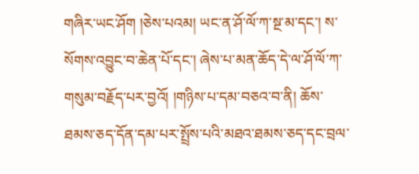གཞིར་ཡང་ཤོག །ཅེས་པའམ། ཡང་ན་ཤོ་ལོ་ཀ་སྔ་མ་དང་། ས་སོགས་འབྱུང་བ་ཆེན་པོ་དང་། ཞེས་པ་མན་ཆོད་དེ་ལ་ཤོ་ལོ་ཀ་གསུམ་བརྗོད་པར་བྱའོ། །གཉིས་པ་དམ་བཅའ་བ་ནི། ཆོས་ཐམས་ཅད་དོན་དམ་པར་སྤྲོས་པའི་མཐའ་ཐམས་ཅད་དང་བྲལ་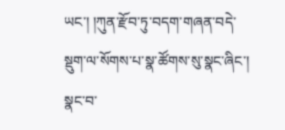ཡང་། །ཀུན་རྫོབ་ཏུ་བདག་གཞན་བདེ་སྡུག་ལ་སོགས་པ་སྣ་ཚོགས་སུ་སྣང་ཞིང་། སྣང་བ་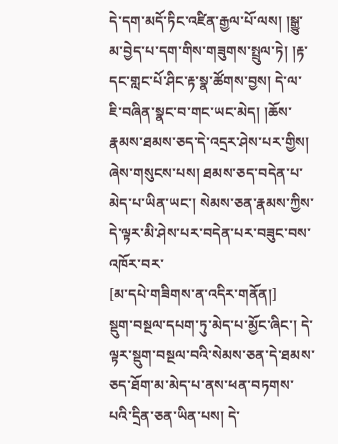དེ་དག་མདོ་ཏིང་འཛིན་རྒྱལ་པོ་ལས། །སྒྱུ་མ་བྱེད་པ་དག་གིས་གཟུགས་སྤྲུལ་ཏེ། །རྟ་དང་གླང་པོ་ཤིང་རྟ་སྣ་ཚོགས་བྱས། དེ་ལ་ཇི་བཞིན་སྣང་བ་གང་ཡང་མེད། །ཆོས་རྣམས་ཐམས་ཅད་དེ་འདྲར་ཤེས་པར་གྱིས། ཞེས་གསུངས་པས། ཐམས་ཅད་བདེན་པ་མེད་པ་ཡིན་ཡང་། སེམས་ཅན་རྣམས་ཀྱིས་དེ་ལྟར་མི་ཤེས་པར་བདེན་པར་བཟུང་བས་འཁོར་བར་
[མ་དཔེ་གཟིགས་ན་འདིར་གནོན།]
སྡུག་བསྔལ་དཔག་ཏུ་མེད་པ་མྱོང་ཞིང་། དེ་ལྟར་སྡུག་བསྔལ་བའི་སེམས་ཅན་དེ་ཐམས་ཅད་ཐོག་མ་མེད་པ་ནས་ཕན་བཏགས་པའི་དྲིན་ཅན་ཡིན་པས། དེ་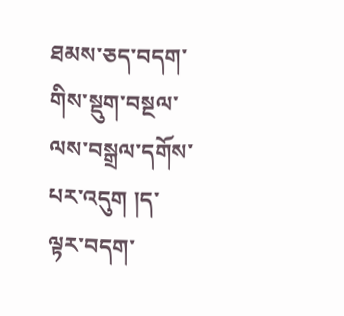ཐམས་ཅད་བདག་གིས་སྡུག་བསྔལ་ལས་བསྒྲལ་དགོས་པར་འདུག །ད་ལྟར་བདག་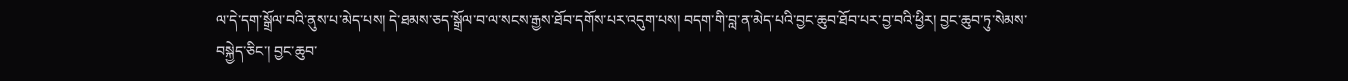ལ་དེ་དག་སྒྲོལ་བའི་ནུས་པ་མེད་པས། དེ་ཐམས་ཅད་སྒྲོལ་བ་ལ་སངས་རྒྱས་ཐོབ་དགོས་པར་འདུག་པས། བདག་གི་བླ་ན་མེད་པའི་བྱང་ཆུབ་ཐོབ་པར་བྱ་བའི་ཕྱིར། བྱང་ཆུབ་ཏུ་སེམས་བསྐྱེད་ཅིང་། བྱང་ཆུབ་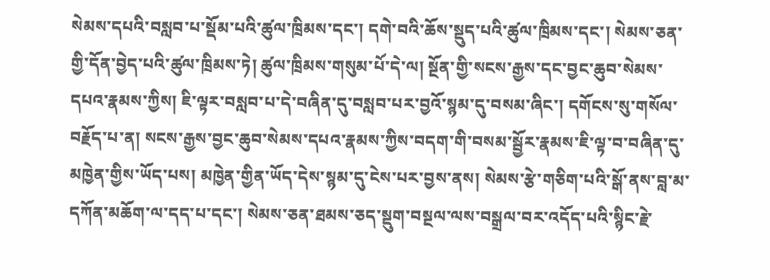སེམས་དཔའི་བསླབ་པ་སྡོམ་པའི་ཚུལ་ཁྲིམས་དང་། དགེ་བའི་ཆོས་སྡུད་པའི་ཚུལ་ཁྲིམས་དང་། སེམས་ཅན་གྱི་དོན་བྱེད་པའི་ཚུལ་ཁྲིམས་ཏེ། ཚུལ་ཁྲིམས་གསུམ་པོ་དེ་ལ། སྔོན་གྱི་སངས་རྒྱས་དང་བྱང་ཆུབ་སེམས་དཔའ་རྣམས་ཀྱིས། ཇི་ལྟར་བསླབ་པ་དེ་བཞིན་དུ་བསླབ་པར་བྱའོ་སྙམ་དུ་བསམ་ཞིང་། དགོངས་སུ་གསོལ་བརྗོད་པ་ན། སངས་རྒྱས་བྱང་ཆུབ་སེམས་དཔའ་རྣམས་ཀྱིས་བདག་གི་བསམ་སྦྱོར་རྣམས་ཇི་ལྟ་བ་བཞིན་དུ་མཁྱེན་གྱིས་ཡོད་པས། མཁྱེན་གྱིན་ཡོད་དེས་སྙམ་དུ་ངེས་པར་བྱས་ནས། སེམས་རྩེ་གཅིག་པའི་སྒོ་ནས་བླ་མ་དཀོན་མཆོག་ལ་དད་པ་དང་། སེམས་ཅན་ཐམས་ཅད་སྡུག་བསྔལ་ལས་བསྒྲལ་བར་འདོད་པའི་སྙིང་རྗེ་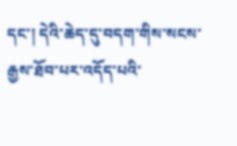དང་། དེའི་ཆེད་དུ་བདག་གིས་སངས་རྒྱས་ཐོབ་པར་འདོད་པའི་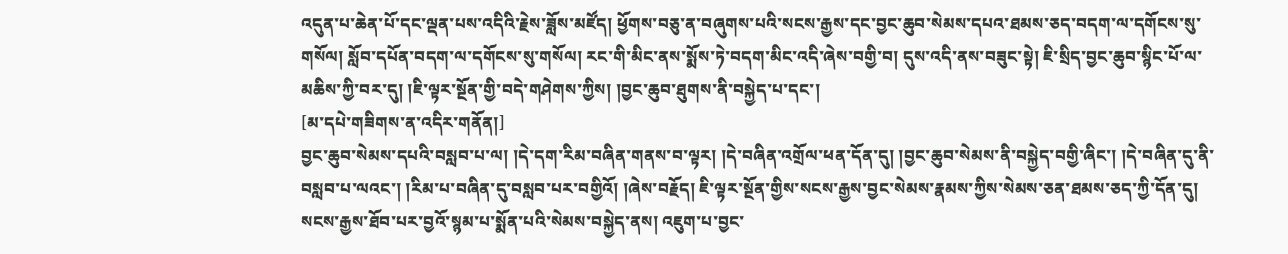འདུན་པ་ཆེན་པོ་དང་ལྡན་པས་འདིའི་རྗེས་ཟློས་མཛོད། ཕྱོགས་བཅུ་ན་བཞུགས་པའི་སངས་རྒྱས་དང་བྱང་ཆུབ་སེམས་དཔའ་ཐམས་ཅད་བདག་ལ་དགོངས་སུ་གསོལ། སློབ་དཔོན་བདག་ལ་དགོངས་སུ་གསོལ། རང་གི་མིང་ནས་སྨོས་ཏེ་བདག་མིང་འདི་ཞེས་བགྱི་བ། དུས་འདི་ནས་བཟུང་སྟེ། ཇི་སྲིད་བྱང་ཆུབ་སྙིང་པོ་ལ་མཆིས་ཀྱི་བར་དུ། །ཇི་ལྟར་སྔོན་གྱི་བདེ་གཤེགས་ཀྱིས། །བྱང་ཆུབ་ཐུགས་ནི་བསྐྱེད་པ་དང་།
[མ་དཔེ་གཟིགས་ན་འདིར་གནོན།]
བྱང་ཆུབ་སེམས་དཔའི་བསླབ་པ་ལ། །དེ་དག་རིམ་བཞིན་གནས་བ་ལྟར། །དེ་བཞིན་འགྲོལ་ཕན་དོན་དུ། །བྱང་ཆུབ་སེམས་ནི་བསྐྱེད་བགྱི་ཞིང་། །དེ་བཞིན་དུ་ནི་བསླབ་པ་ལའང་། །རིམ་པ་བཞིན་དུ་བསླབ་པར་བགྱིའོ། །ཞེས་བརྗོད། ཇི་ལྟར་སྔོན་གྱིས་སངས་རྒྱས་བྱང་སེམས་རྣམས་ཀྱིས་སེམས་ཅན་ཐམས་ཅད་ཀྱི་དོན་དུ། སངས་རྒྱས་ཐོབ་པར་བྱའོ་སྙམ་པ་སྨོན་པའི་སེམས་བསྐྱེད་ནས། འཇུག་པ་བྱང་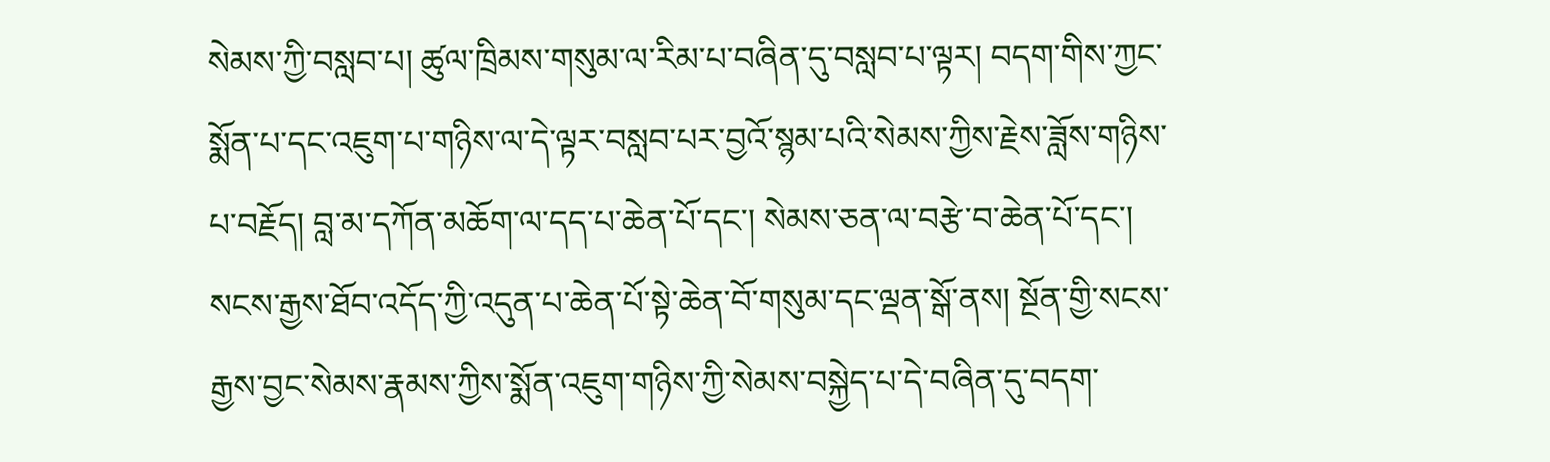སེམས་ཀྱི་བསླབ་པ། ཚུལ་ཁྲིམས་གསུམ་ལ་རིམ་པ་བཞིན་དུ་བསླབ་པ་ལྟར། བདག་གིས་ཀྱང་སྨོན་པ་དང་འཇུག་པ་གཉིས་ལ་དེ་ལྟར་བསླབ་པར་བྱའོ་སྙམ་པའི་སེམས་ཀྱིས་རྗེས་ཟློས་གཉིས་པ་བརྗོད། བླ་མ་དཀོན་མཆོག་ལ་དད་པ་ཆེན་པོ་དང་། སེམས་ཅན་ལ་བརྩེ་བ་ཆེན་པོ་དང་། སངས་རྒྱས་ཐོབ་འདོད་ཀྱི་འདུན་པ་ཆེན་པོ་སྟེ་ཆེན་བོ་གསུམ་དང་ལྡན་སྒོ་ནས། སྔོན་གྱི་སངས་རྒྱས་བྱང་སེམས་རྣམས་ཀྱིས་སྨོན་འཇུག་གཉིས་ཀྱི་སེམས་བསྐྱེད་པ་དེ་བཞིན་དུ་བདག་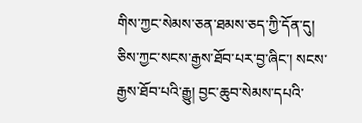གིས་ཀྱང་སེམས་ཅན་ཐམས་ཅད་ཀྱི་དོན་དུ། ཅིས་ཀྱང་སངས་རྒྱས་ཐོབ་པར་བྱ་ཞིང་། སངས་རྒྱས་ཐོབ་པའི་རྒྱུ། བྱང་ཆུབ་སེམས་དཔའི་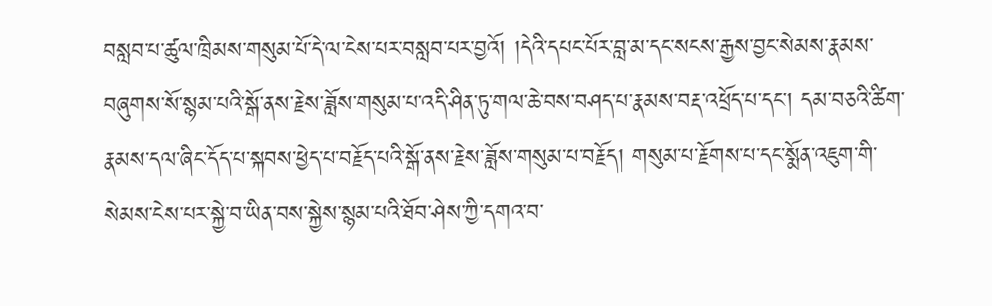བསླབ་པ་ཚུལ་ཁྲིམས་གསུམ་པོ་དེ་ལ་ངེས་པར་བསླབ་པར་བྱའོ། །དེའི་དཔང་པོར་བླ་མ་དང་སངས་རྒྱས་བྱང་སེམས་རྣམས་བཞུགས་སོ་སྙམ་པའི་སྒོ་ནས་རྗེས་ཟློས་གསུམ་པ་འདི་ཤིན་ཏུ་གལ་ཆེ་བས་བཤད་པ་རྣམས་བརྡ་འཕྲོད་པ་དང་། དམ་བཅའི་ཚིག་རྣམས་དལ་ཞིང་དོད་པ་སྐབས་ཕྱེད་པ་བརྗོད་པའི་སྒོ་ནས་རྗེས་ཟློས་གསུམ་པ་བརྗོད། གསུམ་པ་རྗོགས་པ་དང་སྨོན་འཇུག་གི་སེམས་ངེས་པར་སྐྱེ་བ་ཡིན་བས་སྐྱེས་སྙམ་པའི་ཐོབ་ཤེས་ཀྱི་དགའ་བ་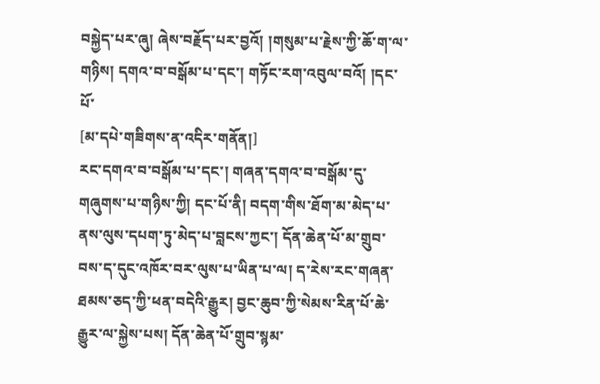བསྐྱེད་པར་ཞུ། ཞེས་བརྗོད་པར་བྱའོ། །གསུམ་པ་རྗེས་ཀྱི་ཆོ་ག་ལ་གཉིས། དགའ་བ་བསྒོམ་པ་དང་། གཏོང་རག་འབུལ་བའོ། །དང་པོ་
[མ་དཔེ་གཟིགས་ན་འདིར་གནོན།]
རང་དགའ་བ་བསྒོམ་པ་དང་། གཞན་དགའ་བ་བསྒོམ་དུ་གཞུགས་པ་གཉིས་ཀྱི། དང་པོ་ནི། བདག་གིས་ཐོག་མ་མེད་པ་ནས་ལུས་དཔག་ཏུ་མེད་པ་བླངས་ཀྱང་། དོན་ཆེན་པོ་མ་གྲུབ་བས་ད་དུང་འཁོར་བར་ལུས་པ་ཡིན་པ་ལ། ད་རེས་རང་གཞན་ཐམས་ཅད་ཀྱི་ཕན་བདེའི་རྒྱུར། བྱང་ཆུབ་ཀྱི་སེམས་རིན་པོ་ཆེ་རྒྱུར་ལ་སྐྱེས་པས། དོན་ཆེན་པོ་གྲུབ་སྙམ་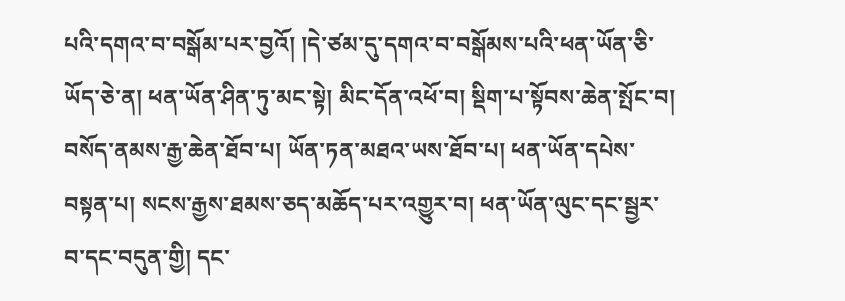པའི་དགའ་བ་བསྒོམ་པར་བྱའོ། །དེ་ཙམ་དུ་དགའ་བ་བསྒོམས་པའི་ཕན་ཡོན་ཅི་ཡོད་ཅེ་ན། ཕན་ཡོན་ཤིན་ཏུ་མང་སྟེ། མིང་དོན་འཕོ་བ། སྡིག་པ་སྟོབས་ཆེན་སྤོང་བ། བསོད་ནམས་རྒྱ་ཆེན་ཐོབ་པ། ཡོན་ཏན་མཐའ་ཡས་ཐོབ་པ། ཕན་ཡོན་དཔེས་བསྟན་པ། སངས་རྒྱས་ཐམས་ཅད་མཆོད་པར་འགྱུར་བ། ཕན་ཡོན་ལུང་དང་སྦྱར་བ་དང་བདུན་གྱི། དང་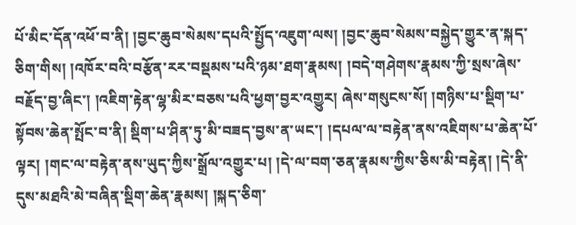པོ་མིང་དོན་འཕོ་བ་ནི། །བྱང་ཆུབ་སེམས་དཔའི་སྤྱོད་འཇུག་ལས། །བྱང་ཆུབ་སེམས་བསྐྱེད་གྱུར་ན་སྐད་ཅིག་གིས། །འཁོར་བའི་བརྩོན་རར་བསྡམས་པའི་ཉམ་ཐག་རྣམས། །བདེ་གཤེགས་རྣམས་ཀྱི་སྲས་ཞེས་བརྗོད་བྱ་ཞིང་། །འཇིག་རྟེན་ལྷ་མིར་བཅས་པའི་ཕྱག་བྱར་འགྱུར། ཞེས་གསུངས་སོ། །གཉིས་པ་སྡིག་པ་སྟོབས་ཆེན་སྤོང་བ་ནི། སྡིག་པ་ཤིན་ཏུ་མི་བཟད་བྱས་ན་ཡང་། །དཔལ་ལ་བརྟེན་ནས་འཇིགས་པ་ཆེན་པོ་ལྟར། །གང་ལ་བརྟེན་ནས་ཡུད་ཀྱིས་སྒྲོལ་འགྱུར་པ། །དེ་ལ་བག་ཅན་རྣམས་ཀྱིས་ཅིས་མི་བརྟེན། །དེ་ནི་དུས་མཐའི་མེ་བཞིན་སྡིག་ཆེན་རྣམས། །སྐད་ཅིག་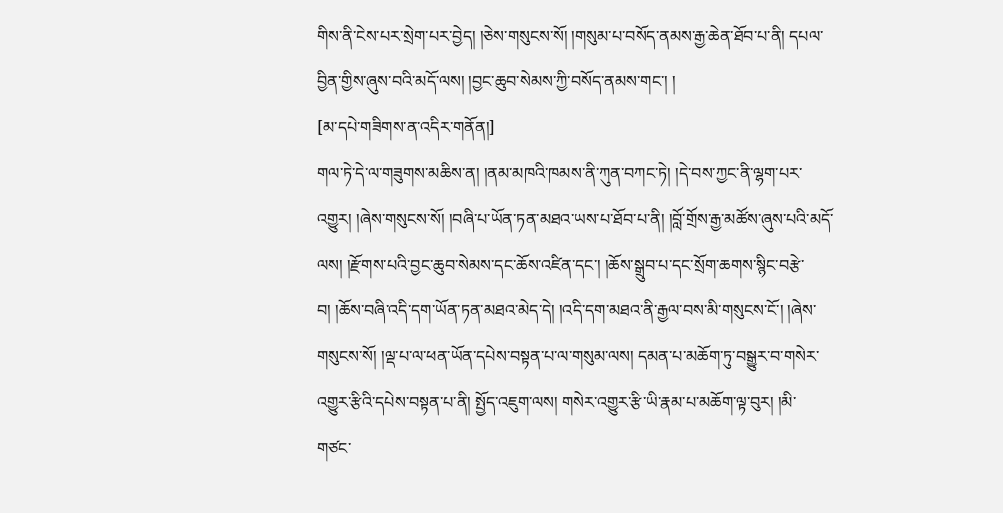གིས་ནི་ངེས་པར་སྲེག་པར་བྱེད། །ཅེས་གསུངས་སོ། །གསུམ་པ་བསོད་ནམས་རྒྱ་ཆེན་ཐོབ་པ་ནི། དཔལ་བྱིན་གྱིས་ཞུས་བའི་མདོ་ལས། །བྱང་ཆུབ་སེམས་ཀྱི་བསོད་ནམས་གང་། །
[མ་དཔེ་གཟིགས་ན་འདིར་གནོན།]
གལ་ཏེ་དེ་ལ་གཟུགས་མཆིས་ན། །ནམ་མཁའི་ཁམས་ནི་ཀུན་བཀང་ཏེ། །དེ་བས་ཀྱང་ནི་ལྷག་པར་འགྱུར། །ཞེས་གསུངས་སོ། །བཞི་པ་ཡོན་ཏན་མཐའ་ཡས་པ་ཐོབ་པ་ནི། །བློ་གྲོས་རྒྱ་མཚོས་ཞུས་པའི་མདོ་ལས། །རྫོགས་པའི་བྱང་ཆུབ་སེམས་དང་ཆོས་འཛིན་དང་། །ཆོས་སྒྲུབ་པ་དང་སྲོག་ཆགས་སྙིང་བརྩེ་བ། །ཆོས་བཞི་འདི་དག་ཡོན་ཏན་མཐའ་མེད་དེ། །འདི་དག་མཐའ་ནི་རྒྱལ་བས་མི་གསུངས་ངོ་། །ཞེས་གསུངས་སོ། །ལྡ་པ་ལ་ཕན་ཡོན་དཔེས་བསྟན་པ་ལ་གསུམ་ལས། དམན་པ་མཆོག་ཏུ་བསྒྱུར་བ་གསེར་འགྱུར་རྩིའི་དཔེས་བསྟན་པ་ནི། སྤྱོད་འཇུག་ལས། གསེར་འགྱུར་རྩི་ཡི་རྣམ་པ་མཆོག་ལྟ་བུར། །མི་གཙང་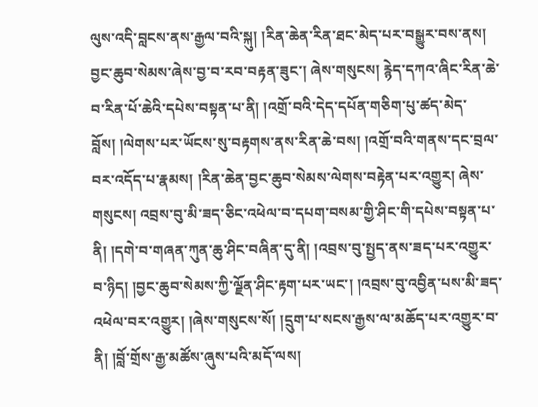ལུས་འདི་བླངས་ནས་རྒྱལ་བའི་སྐུ། །རིན་ཆེན་རིན་ཐང་མེད་པར་བསྒྱུར་བས་ནས། བྱང་ཆུབ་སེམས་ཞེས་བྱ་བ་རབ་བརྟན་ཟུང་། ཞེས་གསུངས། རྙེད་དཀའ་ཞིང་རིན་ཆེ་བ་རིན་པོ་ཆེའི་དཔེས་བསྟན་པ་ནི། །འགྲོ་བའི་དེད་དཔོན་གཅིག་པུ་ཚད་མེད་བློས། །ལེགས་པར་ཡོངས་སུ་བརྟགས་ནས་རིན་ཆེ་བས། །འགྲོ་བའི་གནས་དང་བྲལ་བར་འདོད་པ་རྣམས། །རིན་ཆེན་བྱང་ཆུབ་སེམས་ལེགས་བརྟེན་པར་འགྱུར། ཞེས་གསུངས། འབྲས་བུ་མི་ཟད་ཅིང་འཕེལ་བ་དཔག་བསམ་གྱི་ཤིང་གི་དཔེས་བསྟན་པ་ནི། །དགེ་བ་གཞན་ཀུན་ཆུ་ཤིང་བཞིན་དུ་ནི། །འབྲས་བུ་སྤྱད་ནས་ཟད་པར་འགྱུར་བ་ཉིད། །བྱང་ཆུབ་སེམས་ཀྱི་ལྗོན་ཤིང་རྟག་པར་ཡང་། །འབྲས་བུ་འབྱིན་པས་མི་ཟད་འཕེལ་བར་འགྱུར། །ཞེས་གསུངས་སོ། །དྲུག་པ་སངས་རྒྱས་ལ་མཆོད་པར་འགྱུར་བ་ནི། །བློ་གྲོས་རྒྱ་མཚོས་ཞུས་པའི་མདོ་ལས།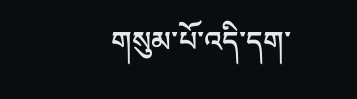གསུམ་པོ་འདི་དག་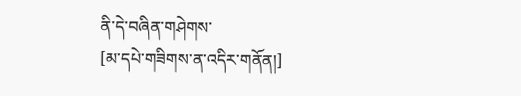ནི་དེ་བཞིན་གཤེགས་
[མ་དཔེ་གཟིགས་ན་འདིར་གནོན།]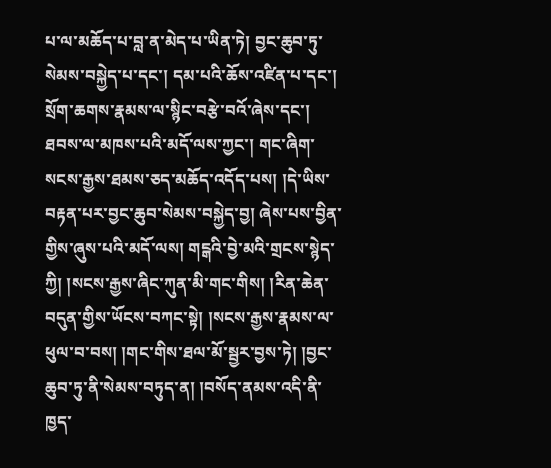པ་ལ་མཆོད་པ་བླ་ན་མེད་པ་ཡིན་ཏེ། བྱང་ཆུབ་ཏུ་སེམས་བསྐྱེད་པ་དང་། དམ་པའི་ཆོས་འཛིན་པ་དང་། སྲོག་ཆགས་རྣམས་ལ་སྙིང་བརྩེ་བའོ་ཞེས་དང་། ཐབས་ལ་མཁས་པའི་མདོ་ལས་ཀྱང་། གང་ཞིག་སངས་རྒྱས་ཐམས་ཅད་མཆོད་འདོད་པས། །དེ་ཡིས་བརྟན་པར་བྱང་ཆུབ་སེམས་བསྐྱེད་བྱ། ཞེས་པས་བྱིན་གྱིས་ཞུས་པའི་མདོ་ལས། གངྒའི་བྱེ་མའི་གྲངས་སྙེད་ཀྱི། །སངས་རྒྱས་ཞིང་ཀུན་མི་གང་གིས། །རིན་ཆེན་བདུན་གྱིས་ཡོངས་བཀང་སྟེ། །སངས་རྒྱས་རྣམས་ལ་ཕུལ་བ་བས། །གང་གིས་ཐལ་མོ་སྦྱར་བྱས་ཏེ། །བྱང་ཆུབ་ཏུ་ནི་སེམས་བཏུད་ན། །བསོད་ནམས་འདི་ནི་ཁྱད་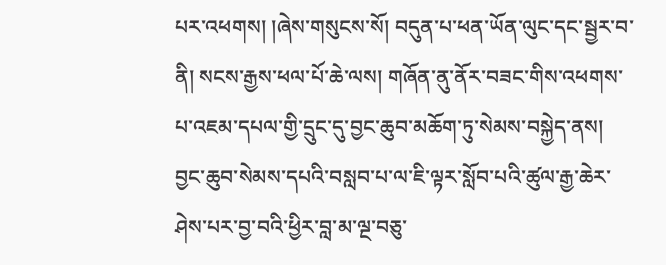པར་འཕགས། །ཞེས་གསུངས་སོ། བདུན་པ་ཕན་ཡོན་ལུང་དང་སྦྱར་བ་ནི། སངས་རྒྱས་ཕལ་པོ་ཆེ་ལས། གཞོན་ནུ་ནོར་བཟང་གིས་འཕགས་པ་འཇམ་དཔལ་གྱི་དྲུང་དུ་བྱང་ཆུབ་མཆོག་ཏུ་སེམས་བསྐྱེད་ནས། བྱང་ཆུབ་སེམས་དཔའི་བསླབ་པ་ལ་ཇི་ལྟར་སློབ་པའི་ཚུལ་རྒྱ་ཆེར་ཤེས་པར་བྱ་བའི་ཕྱིར་བླ་མ་ལྔ་བཅུ་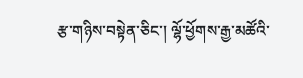རྩ་གཉིས་བསྟེན་ཅིང་། ལྷོ་ཕྱོགས་རྒྱ་མཚོའི་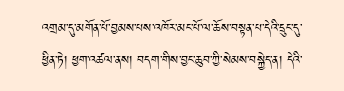འགྲམ་དུ་མགོན་པོ་བྱམས་པས་འཁོར་མང་པོ་ལ་ཆོས་བསྟན་པ་དེའི་དྲུང་དུ་ཕྱིན་ཏེ། ཕྱག་འཚལ་ནས། བདག་གིས་བྱང་ཆུབ་ཀྱི་སེམས་བསྐྱེད་ན། དེའི་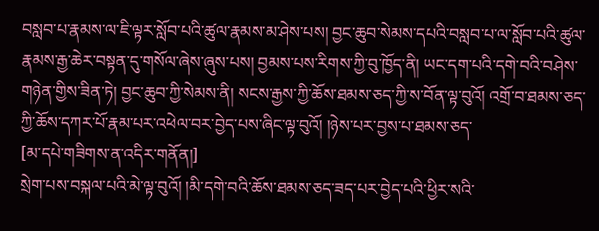བསླབ་པ་རྣམས་ལ་ཇི་ལྟར་སློབ་པའི་ཚུལ་རྣམས་མ་ཤེས་པས། བྱང་ཆུབ་སེམས་དཔའི་བསླབ་པ་ལ་སློབ་པའི་ཚུལ་རྣམས་རྒྱ་ཆེར་བསྟན་དུ་གསོལ་ཞེས་ཞུས་པས། བྱམས་པས་རིགས་ཀྱི་བུ་ཁྱོད་ནི། ཡང་དག་པའི་དགེ་བའི་བཤེས་གཉེན་གྱིས་ཟིན་ཏེ། བྱང་ཆུབ་ཀྱི་སེམས་ནི། སངས་རྒྱས་ཀྱི་ཆོས་ཐམས་ཅད་ཀྱི་ས་བོན་ལྟ་བུའོ། འགྲོ་བ་ཐམས་ཅད་ཀྱི་ཆོས་དཀར་པོ་རྣམ་པར་འཕེལ་བར་བྱེད་པས་ཞིང་ལྟ་བུའོ། །ཉེས་པར་བྱས་པ་ཐམས་ཅད་
[མ་དཔེ་གཟིགས་ན་འདིར་གནོན།]
སྲེག་པས་བསྐལ་པའི་མེ་ལྟ་བུའོ། །མི་དགེ་བའི་ཆོས་ཐམས་ཅད་ཟད་པར་བྱེད་པའི་ཕྱིར་སའི་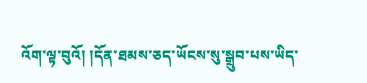འོག་ལྟ་བུའོ། །དོན་ཐམས་ཅད་ཡོངས་སུ་སྒྲུབ་པས་ཡིད་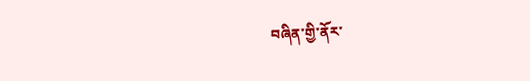བཞིན་གྱི་ནོར་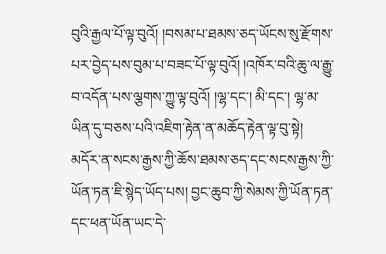བུའི་རྒྱལ་པོ་ལྟ་བུའོ། །བསམ་པ་ཐམས་ཅད་ཡོངས་སུ་རྫོགས་པར་བྱེད་པས་བུམ་པ་བཟང་པོ་ལྟ་བུའོ། །འཁོར་བའི་ཆུ་ལ་རྒྱུ་བ་འདོན་པས་ལྕགས་ཀྱུ་ལྟ་བུའོ། །ལྷ་དང་། མི་དང་། ལྷ་མ་ཡིན་དུ་བཅས་པའི་འཇིག་རྟེན་ན་མཆོད་རྟེན་ལྟ་བུ་སྟེ། མདོར་ན་སངས་རྒྱས་ཀྱི་ཆོས་ཐམས་ཅད་དང་སངས་རྒྱས་ཀྱི་ཡོན་ཏན་ཇི་སྙེད་ཡོད་པས། བྱང་ཆུབ་ཀྱི་སེམས་ཀྱི་ཡོན་ཏན་དང་ཕན་ཡོན་ཡང་དེ་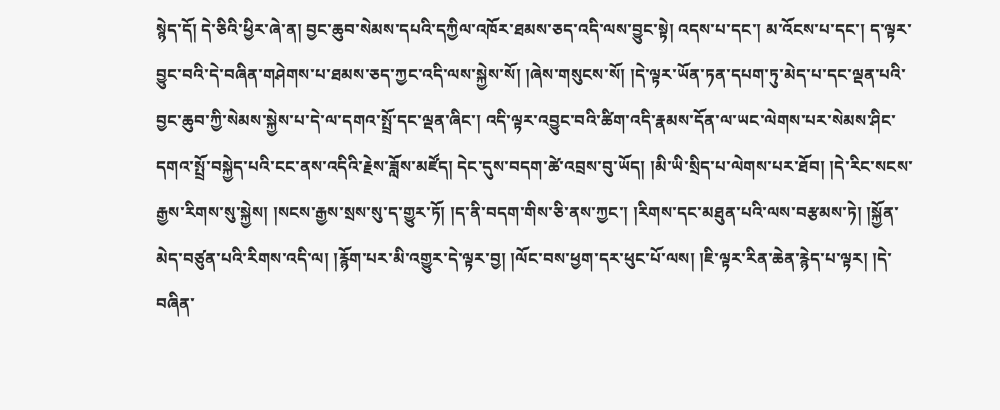སྙེད་དོ། དེ་ཅིའི་ཕྱིར་ཞེ་ན། བྱང་ཆུབ་སེམས་དཔའི་དཀྱིལ་འཁོར་ཐམས་ཅད་འདི་ལས་བྱུང་སྟེ། འདས་པ་དང་། མ་འོངས་པ་དང་། ད་ལྟར་བྱུང་བའི་དེ་བཞིན་གཤེགས་པ་ཐམས་ཅད་ཀྱང་འདི་ལས་སྐྱེས་སོ། །ཞེས་གསུངས་སོ། །དེ་ལྟར་ཡོན་ཏན་དཔག་ཏུ་མེད་པ་དང་ལྡན་པའི་བྱང་ཆུབ་ཀྱི་སེམས་སྐྱེས་པ་དེ་ལ་དགའ་སྤྲོ་དང་ལྡན་ཞིང་། འདི་ལྟར་འབྱུང་བའི་ཚིག་འདི་རྣམས་དོན་ལ་ཡང་ལེགས་པར་སེམས་ཤིང་དགའ་སྤྲོ་བསྐྱེད་པའི་ངང་ནས་འདིའི་རྗེས་ཟློས་མཛོད། དེང་དུས་བདག་ཚེ་འབྲས་བུ་ཡོད། །མི་ཡི་སྲིད་པ་ལེགས་པར་ཐོབ། །དེ་རིང་སངས་རྒྱས་རིགས་སུ་སྐྱེས། །སངས་རྒྱས་སྲས་སུ་ད་གྱུར་ཏོ། །ད་ནི་བདག་གིས་ཅི་ནས་ཀྱང་། །རིགས་དང་མཐུན་པའི་ལས་བརྩམས་ཏེ། །སྐྱོན་མེད་བཙུན་པའི་རིགས་འདི་ལ། །རྙོག་པར་མི་འགྱུར་དེ་ལྟར་བྱ། །ལོང་བས་ཕྱག་དར་ཕུང་པོ་ལས། །ཇི་ལྟར་རིན་ཆེན་རྙེད་པ་ལྟར། །དེ་བཞིན་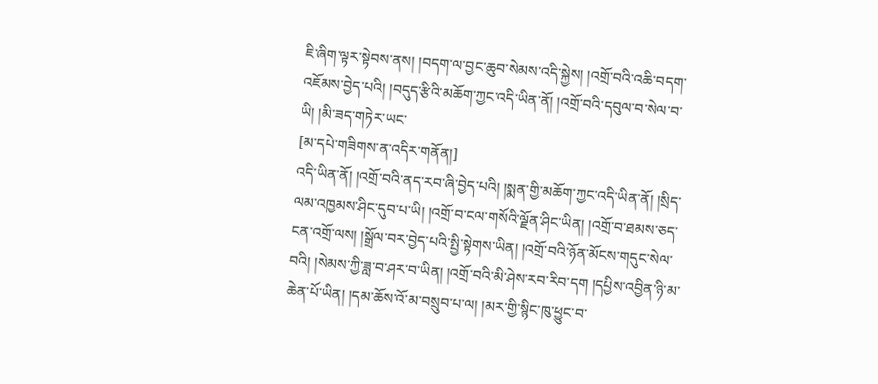ཇི་ཞིག་ལྟར་སྟེབས་ནས། །བདག་ལ་བྱང་ཆུབ་སེམས་འདི་སྐྱེས། །འགྲོ་བའི་འཆི་བདག་འཇོམས་བྱེད་པའི། །བདུད་རྩིའི་མཆོག་ཀྱང་འདི་ཡིན་ནོ། །འགྲོ་བའི་དབུལ་བ་སེལ་བ་ཡི། །མི་ཟད་གཏེར་ཡང་
[མ་དཔེ་གཟིགས་ན་འདིར་གནོན།]
འདི་ཡིན་ནོ། །འགྲོ་བའི་ནད་རབ་ཞི་བྱེད་པའི། །སྨན་གྱི་མཆོག་ཀྱང་འདི་ཡིན་ནོ། །སྲིད་ལམ་འཁྱམས་ཤིང་དུབ་པ་ཡི། །འགྲོ་བ་ངལ་གསོའི་ལྗོན་ཤིང་ཡིན། །འགྲོ་བ་ཐམས་ཅད་ངན་འགྲོ་ལས། །སྒྲོལ་བར་བྱེད་པའི་སྤྱི་སྟེགས་ཡིན། །འགྲོ་བའི་ཉོན་མོངས་གདུང་སེལ་བའི། །སེམས་ཀྱི་ཟླ་བ་ཤར་བ་ཡིན། །འགྲོ་བའི་མི་ཤེས་རབ་རིབ་དག །དཔྱིས་འབྱིན་ཉི་མ་ཆེན་པོ་ཡིན། །དམ་ཆོས་འོ་མ་བསྲུབ་པ་ལ། །མར་གྱི་སྙིང་ཁུ་ཕྱུང་བ་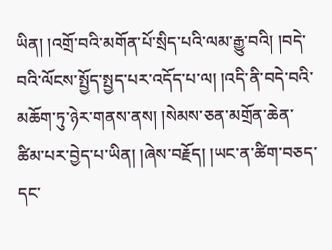ཡིན། །འགྲོ་བའི་མགོན་པོ་སྲིད་པའི་ལམ་རྒྱུ་བའི། །བདེ་བའི་ལོངས་སྤྱོད་སྤྱད་པར་འདོད་པ་ལ། །འདི་ནི་བདེ་བའི་མཆོག་ཏུ་ཉེར་གནས་ནས། །སེམས་ཅན་མགྲོན་ཆེན་ཚིམ་པར་བྱེད་པ་ཡིན། །ཞེས་བརྗོད། །ཡང་ན་ཚིག་བཅད་དང་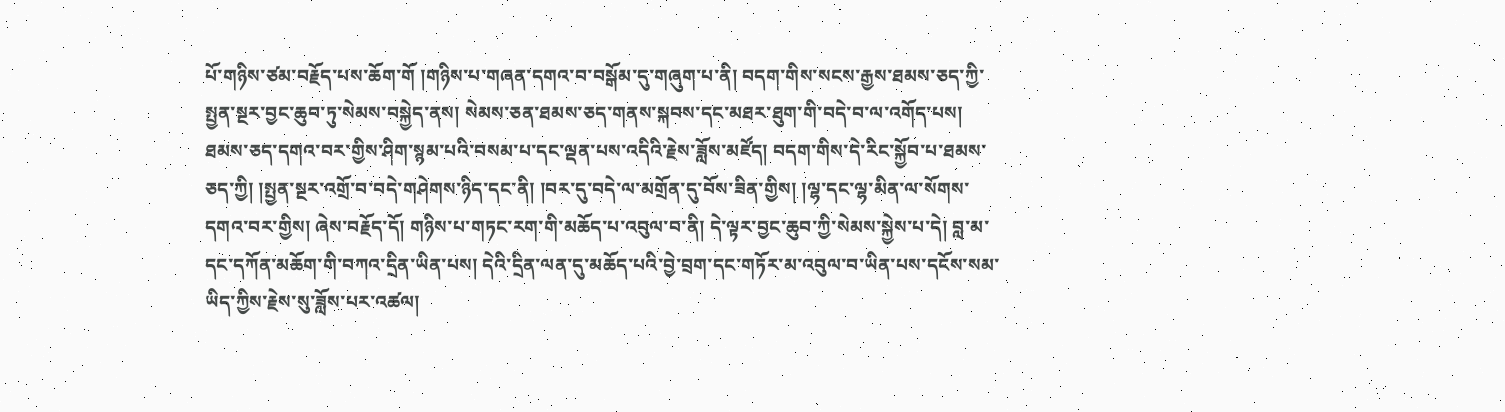པོ་གཉིས་ཙམ་བརྗོད་པས་ཆོག་གོ །གཉིས་པ་གཞན་དགའ་བ་བསྒོམ་དུ་གཞུག་པ་ནི། བདག་གིས་སངས་རྒྱས་ཐམས་ཅད་ཀྱི་སྤྱན་སྔར་བྱང་ཆུབ་ཏུ་སེམས་བསྐྱེད་ནས། སེམས་ཅན་ཐམས་ཅད་གནས་སྐབས་དང་མཐར་ཐུག་གི་བདེ་བ་ལ་འགོད་པས། ཐམས་ཅད་དགའ་བར་གྱིས་ཤིག་སྙམ་པའི་བསམ་པ་དང་ལྡན་པས་འདིའི་རྗེས་ཟློས་མཛོད། བདག་གིས་དེ་རིང་སྐྱོབ་པ་ཐམས་ཅད་ཀྱི། །སྤྱན་སྔར་འགྲོ་བ་བདེ་གཤེགས་ཉིད་དང་ནི། །བར་དུ་བདེ་ལ་མགྲོན་དུ་བོས་ཟིན་གྱིས། །ལྷ་དང་ལྷ་མིན་ལ་སོགས་དགའ་བར་གྱིས། ཞེས་བརྗོད་དོ། གཉིས་པ་གཏང་རག་གི་མཆོད་པ་འབུལ་བ་ནི། དེ་ལྟར་བྱང་ཆུབ་ཀྱི་སེམས་སྐྱེས་པ་དེ། བླ་མ་དང་དཀོན་མཆོག་གི་བཀའ་དྲིན་ཡིན་པས། དེའི་དྲིན་ལན་དུ་མཆོད་པའི་བྱེ་བྲག་དང་གཏོར་མ་འབུལ་བ་ཡིན་པས་དངོས་སམ་ཡིད་ཀྱིས་རྗེས་སུ་ཟློས་པར་འཚལ།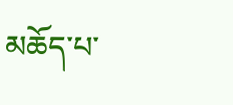མཆོད་པ་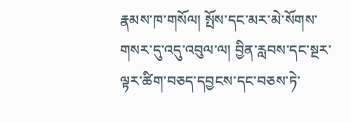རྣམས་ཁ་གསོལ། སྤོས་དང་མར་མེ་སོགས་གསར་དུ་འདུ་འབུལ་ལ། བྱིན་རླབས་དང་སྔར་ལྟར་ཚིག་བཅད་དབྱངས་དང་བཅས་ཏེ་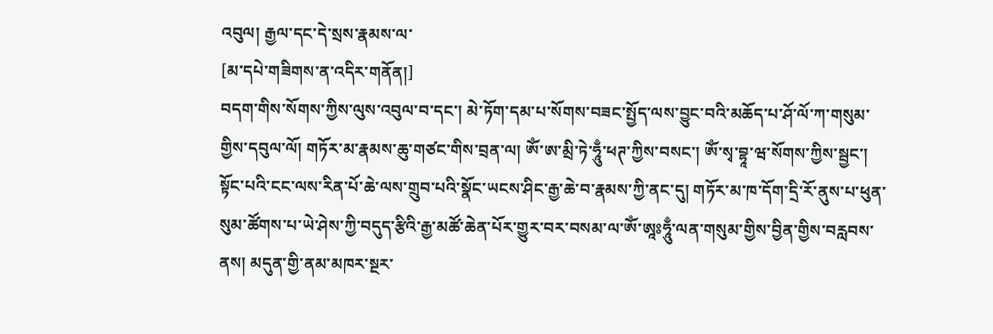འབུལ། རྒྱལ་དང་དེ་སྲས་རྣམས་ལ་
[མ་དཔེ་གཟིགས་ན་འདིར་གནོན།]
བདག་གིས་སོགས་ཀྱིས་ལུས་འབུལ་བ་དང་། མེ་ཏོག་དམ་པ་སོགས་བཟང་སྤྱོད་ལས་བྱུང་བའི་མཆོད་པ་ཤོ་ལོ་ཀ་གསུམ་གྱིས་དབུལ་ལོ། གཏོར་མ་རྣམས་ཆུ་གཙང་གིས་བྲན་ལ། ཨོཾ་ཨ་མྲི་ཏེ་ཧཱུྃ་ཕཊ་ཀྱིས་བསང་། ཨོཾ་སྭ་བྷཱ་ཝ་སོགས་ཀྱིས་སྦྱང་། སྟོང་པའི་ངང་ལས་རིན་པོ་ཆེ་ལས་གྲུབ་པའི་སྣོང་ཡངས་ཤིང་རྒྱ་ཆེ་བ་རྣམས་ཀྱི་ནང་དུ། གཏོར་མ་ཁ་དོག་དྲི་རོ་ནུས་པ་ཕུན་སུམ་ཚོགས་པ་ཡེ་ཤེས་ཀྱི་བདུད་རྩིའི་རྒྱ་མཚོ་ཆེན་པོར་གྱུར་བར་བསམ་ལ་ཨོཾ་ཨཱཿཧཱུྃ་ལན་གསུམ་གྱིས་བྱིན་གྱིས་བརླབས་ནས། མདུན་གྱི་ནམ་མཁར་སྔར་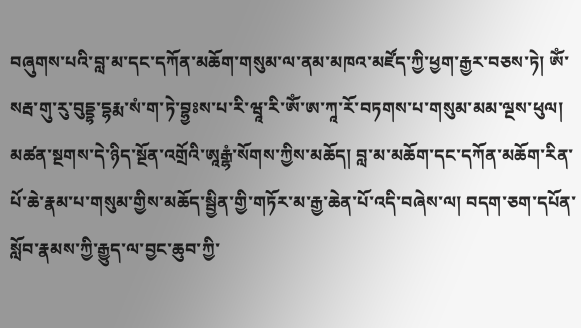བཞུགས་པའི་བླ་མ་དང་དཀོན་མཆོག་གསུམ་ལ་ནམ་མཁའ་མཛོད་ཀྱི་ཕྱག་རྒྱར་བཅས་ཏེ། ཨོཾ་སརྦ་གུ་རུ་བུདྡྷ་དྷརྨ་སཾ་ག་ཏེ་བྷྱཿས་པ་རི་ཝཱ་རི་ཨོཾ་ཨ་ཀཱ་རོ་བཏགས་པ་གསུམ་མམ་ལྔས་ཕུལ། མཚན་སྔགས་དེ་ཉིད་སྔོན་འགྲོའི་ཨཱརྒྷཾ་སོགས་ཀྱིས་མཆོད། བླ་མ་མཆོག་དང་དཀོན་མཆོག་རིན་པོ་ཆེ་རྣམ་པ་གསུམ་གྱིས་མཆོད་སྦྱིན་གྱི་གཏོར་མ་རྒྱ་ཆེན་པོ་འདི་བཞེས་ལ། བདག་ཅག་དཔོན་སློབ་རྣམས་ཀྱི་རྒྱུད་ལ་བྱང་ཆུབ་ཀྱི་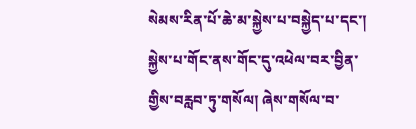སེམས་རིན་པོ་ཆེ་མ་སྐྱེས་པ་བསྐྱེད་པ་དང་། སྐྱེས་པ་གོང་ནས་གོང་དུ་འཕེལ་བར་བྱིན་གྱིས་བརླབ་ཏུ་གསོལ། ཞེས་གསོལ་བ་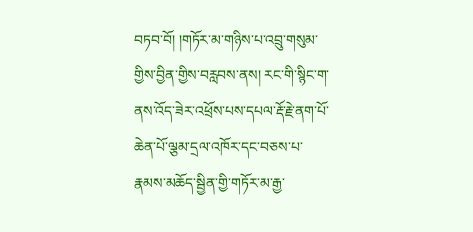བཏབ་བོ། །གཏོར་མ་གཉིས་པ་འབྲུ་གསུམ་གྱིས་བྱིན་གྱིས་བརླབས་ནས། རང་གི་སྙིང་ག་ནས་འོད་ཟེར་འཕྲོས་པས་དཔལ་རྡོ་རྗེ་ནག་པོ་ཆེན་པོ་ལྕམ་དྲལ་འཁོར་དང་བཅས་པ་རྣམས་མཆོད་སྦྱིན་གྱི་གཏོར་མ་རྒྱ་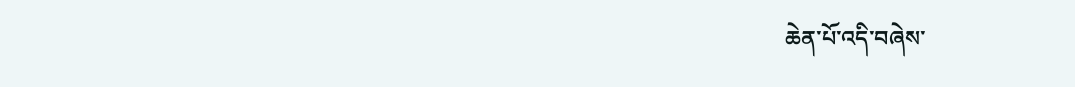ཆེན་པོ་འདི་བཞེས་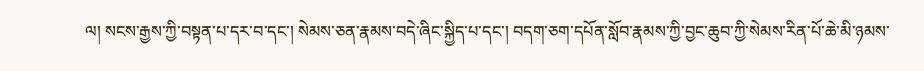ལ། སངས་རྒྱས་ཀྱི་བསྟན་པ་དར་བ་དང་། སེམས་ཅན་རྣམས་བདེ་ཞིང་སྐྱིད་པ་དང་། བདག་ཅག་དཔོན་སློབ་རྣམས་ཀྱི་བྱང་ཆུབ་ཀྱི་སེམས་རིན་པོ་ཆེ་མི་ཉམས་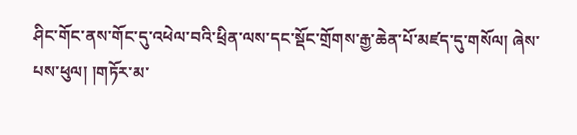ཤིང་གོང་ནས་གོང་དུ་འཕེལ་བའི་ཕྲིན་ལས་དང་སྡོང་གྲོགས་རྒྱ་ཆེན་པོ་མཛད་དུ་གསོལ། ཞེས་པས་ཕུལ། །གཏོར་མ་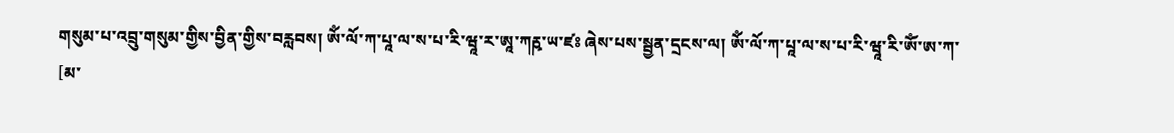གསུམ་པ་འབྲུ་གསུམ་གྱིས་བྱིན་གྱིས་བརླབས། ཨོཾ་ལོ་ཀ་པཱ་ལ་ས་པ་རི་ཝཱ་ར་ཨཱ་ཀརྵ་ཡ་ཛཿ ཞེས་པས་སྦྱན་དྲངས་ལ། ཨོཾ་ལོ་ཀ་པཱ་ལ་ས་པ་རི་ཝཱ་རི་ཨོཾ་ཨ་ཀ་
[མ་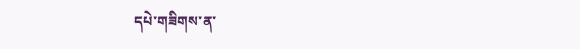དཔེ་གཟིགས་ན་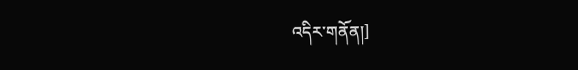འདིར་གནོན།]